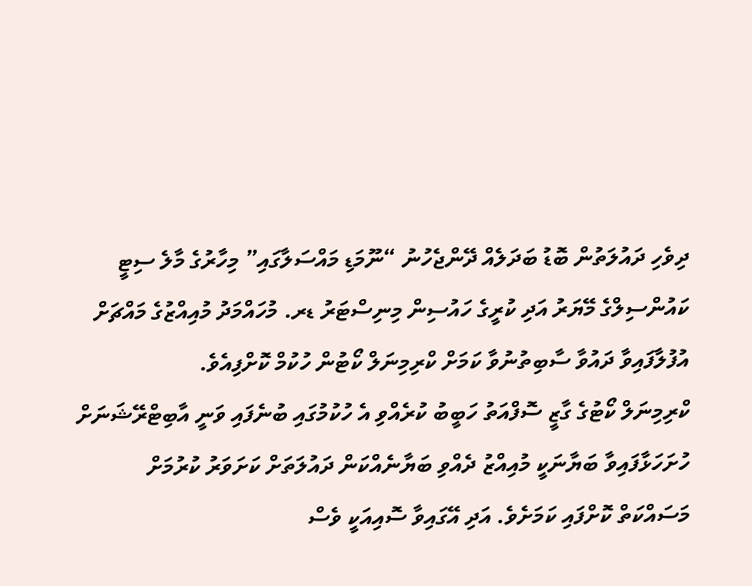ދިވެހި ދައުލަތުން ބޮޑު ބަދަލެއް ދޭންޖެހުނު “ނޫމަޑި މައްސަލާގައި” މިހާރުގެ މާލެ ސިޓީ ކައުންސިލްގެ މޭޔަރު އަދި ކުރީގެ ހައުސިން މިނިސްޓަރު ޑރ. މުހައްމަދު މުއިއްޒުގެ މައްޗަށް އުފުލާފައިވާ ދައުވާ ސާބިތުނުވާ ކަމަށް ކްރިމިނަލް ކޯޓުން ހުކުމް ކޮށްފިއެވެ.
ކްރިމިނަލް ކޯޓުގެ ގާޒީ ސޮފްއަތު ހަބީބު ކުރެއްވި އެ ހުކުމުގައި ބުނެފައި ވަނީ އާބިޓްރޭޝަނަށް ހުށަހަޅާފައިވާ ބަޔާނަކީ މުއިއްޒު ދެއްވި ބަޔާނެއްކަން ދައުލަތަށް ކަށަވަރު ކުރުމަށް މަސައްކަތް ކޮށްފައި ކަމަށެވެ. އަދި އޭގައިވާ ސޮއިއަކީ ވެސް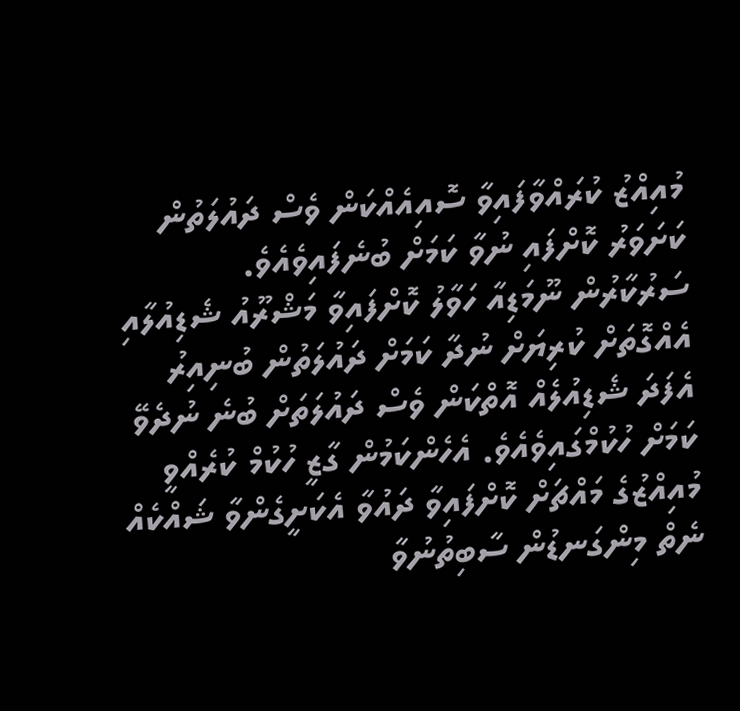މުއިއްޒު ކުރައްވާފައިވާ ސޮއިއެއްކަން ވެސް ދައުލަތުން ކަށަވަރު ކޮށްފައި ނުވާ ކަމަށް ބުނެފައިވެއެވެ.
ސަރުކާރުން ނޫމަޑިއާ ހަވާލު ކޮށްފައިވާ މަޝްރޫއު ޝެޑިއުލާއި އެއްގޮތަށް ކުރިޔަށް ނުދާ ކަމަށް ދައުލަތުން ބުނިއިރު އެފަދަ ޝެޑިއުލެއް އޮތްކަން ވެސް ދައުލަތަށް ބުނެ ނުދެވޭ ކަމަށް ހުކުމްގައިވެއެވެ. އެހެންކަމުން ގާޒީ ހުކުމް ކުރެއްވީ މުއިއްޒުގެ މައްޗަށް ކޮށްފައިވާ ދައުވާ އެކަށީގެންވާ ޝައްކެއް ނެތް މިންގަނޑުން ސާބިތުނުވާ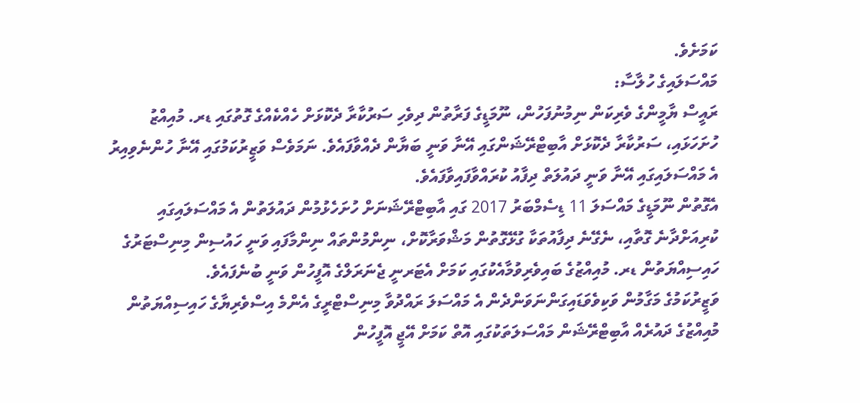ކަމަށެވެ.
މައްސަލައިގެ ހުލާސާ:
ރައީސް ޔާމީންގެ ވެރިކަން ނިމުނުފަހުން، ނޫމަޑީގެ ފަރާތުން ދިވެހި ސަރުކާރާ ދެކޮޅަށް ހެއްކެއްގެ ގޮތުގައި ޑރ. މުއިއްޒު ހުށަހަޅައި، ސަރުކާރާ ދެކޮޅަށް އާބިޓްރޭޝަންގައި އޭނާ ވަނީ ބަޔާން ދެއްވާފައެވެ. ނަމަވެސް ވަޒީރުކަމުގައި އޭނާ ހުންނެވިއިރު އެ މައްސަލައިގައި އޭނާ ވަނީ ދައުލަތް ދިފާއު ކުރައްވާފައިވާފައެވެ.
އެގޮތުން ނޫމަޑީގެ މައްސަލަ 11 ޑިސެމްބަރު 2017 ގައި އާބިޓްރޭޝަނަށް ހުށަހެޅުމުން ދައުލަތުން އެ މައްސަލައިގައި ކުރިއަށްދާނެ ގޮތާއި، ނެގޭނެ ދިފާއުތަކާ ގުޅޭގޮތުން މަޝްވަރާކޮށް، ނިންމުންތައް ނިންމާފައި ވަނީ ހައުސިން މިނިސްޓަރުގެ ހައިސިއްޔަތުން ޑރ. މުއިއްޒުގެ ބައިވެރިވުމާއެކުގައި ކަމަށް އެޓަރނީ ޖެނަރަލްގެ އޮފީހުން ވަނީ ބުނެފައެވެ.
ވަޒީރުކަމުގެ މަގާމުން ވަކިވެވަޑައިގަންނަވަންދެން އެ މައްސަލަ ރައްދުވާ މިނިސްޓްރީގެ އެންމެ އިސްވެރިޔާގެ ހައިސިއްޔަތުން މުއިއްޒުގެ ދައުރެއް އާބިޓްރޭޝަން މައްސަލަތަކުގައި އޮތް ކަމަށް އޭޖީ އޮފީހުން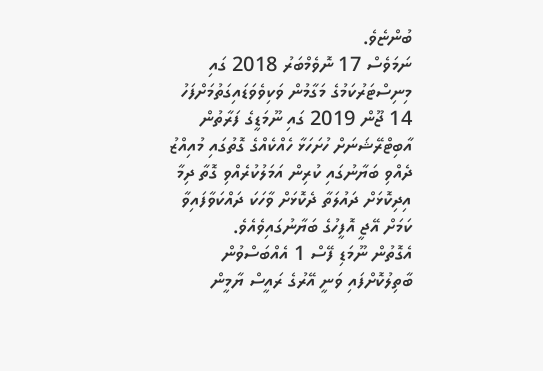ބުންޏެވެ.
ނަމަވެސް 17 ނޮވެމްބަރު 2018 ގައި މިނިސްޓަރުކަމުގެ މަގާމުން ވަކިވެވަޑައިގަތުމަށްފަހު 14 ޖޫން 2019 ގައި ނޫމަޑީގެ ފަރާތުން އާބިޓްރޭޝަނަށް ހުށަހަޅާ ހެއްކެއްގެ ގޮތުގައި މުއިއްޒު ދެއްވި ބަޔާނުގައި ކުރިން އަމަލުކުރެއްވި ގޮތާ ދިމާ އިދިކޮޅަށް ދައުލަތާ ދެކޮޅަށް ވާހަކަ ދައްކަވާފައިވާ ކަމަށް އޭޖީ އޮފީހުގެ ބަޔާނުގައިވެއެވެ.
އެގޮތުން ނޫމަޑި ފޭސް 1 އެއްބަސްވުން ބާތިލުކޮށްފައި ވަނީ އޭރުގެ ރައީސް ޔާމީން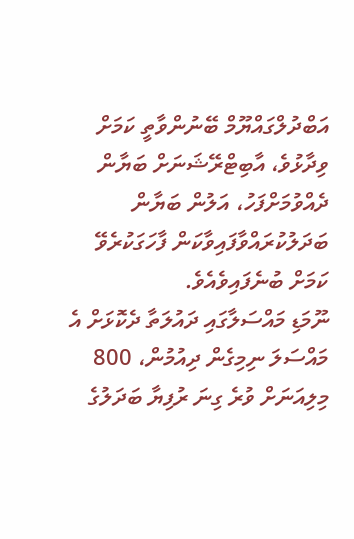އަބްދުލްގައްޔޫމް ބޭނުންވާތީ ކަމަށް ވިދާޅުވެ، އާބިޓްރޭޝަނަށް ބަޔާން ދެއްވުމަށްފަހު، އަލުން ބަޔާން ބަދަލުކުރައްވާފައިވާކަން ފާހަގަކުރެވޭ ކަމަށް ބުނެފައިވެއެވެ.
ނޫމަޑި މައްސަލާގައި ދައުލަތާ ދެކޮޅަށް އެ މައްސަލަ ނިމިގެން ދިއުމުން، 800 މިލިއަނަށް ވުރެ ގިނަ ރުފިޔާ ބަދަލުގެ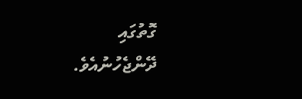ގޮތުގައި ދޭންޖެހުނުއެވެ.